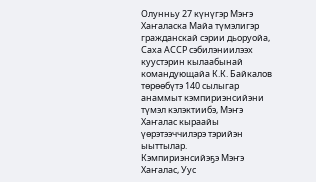Олунньу 27 күнүгэр Мэҥэ Хаҥаласка Майа түмэлигэр гражданскай сэрии дьоруойа, Саха АССР сэбилэниилээх куустэрин кылаабынай командующайа К.К. Байкалов төрөөбүтэ 140 сылыгар анаммыт кэмпириэнсийэни түмэл кэлэктиибэ, Мэҥэ Хаҥалас кыраайы үөрэтээччилэрэ тэрийэн ыыттылар.
Кэмпириэнсийэҕэ Мэҥэ Хаҥалас, Уус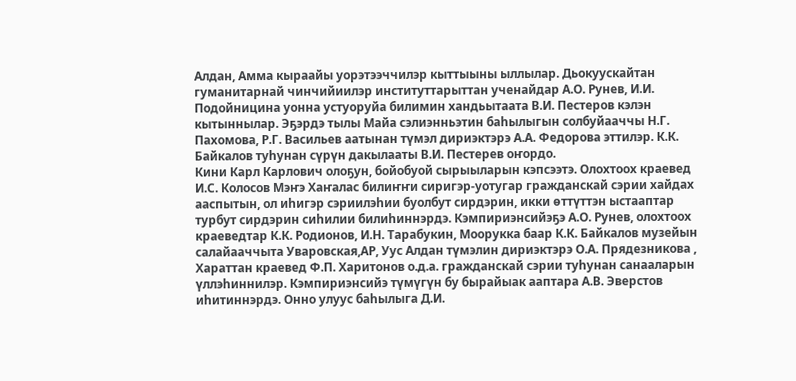Алдан, Амма кыраайы уорэтээччилэр кыттыыны ыллылар. Дьокуускайтан гуманитарнай чинчийиилэр институттарыттан ученайдар А.О. Рунев, И.И. Подойницина уонна устуоруйа билимин хандьытаата В.И. Пестеров кэлэн кытыннылар. Эҕэрдэ тылы Майа сэлиэнньэтин баһылыгын солбуйааччы Н.Г. Пахомова, Р.Г. Васильев аатынан түмэл дириэктэрэ А.А. Федорова эттилэр. К.К. Байкалов туһунан сүрүн дакылааты В.И. Пестерев оҥордо.
Кини Карл Карлович олоҕун, бойобуой сырыыларын кэпсээтэ. Олохтоох краевед И.С. Колосов Мэҥэ Хаҥалас билиҥҥи сиригэр-уотугар гражданскай сэрии хайдах ааспытын, ол иһигэр сэриилэһии буолбут сирдэрин, икки өттүттэн ыстааптар турбут сирдэрин сиһилии билиһиннэрдэ. Кэмпириэнсийэҕэ А.О. Рунев, олохтоох краеведтар К.К. Родионов, И.Н. Тарабукин, Моорукка баар К.К. Байкалов музейын салайааччыта Уваровская,АР, Уус Алдан түмэлин дириэктэрэ О.А. Прядезникова , Хараттан краевед Ф.П. Харитонов о.д.а. гражданскай сэрии туһунан санааларын үллэһиннилэр. Кэмпириэнсийэ түмүгүн бу бырайыак ааптара А.В. Эверстов иһитиннэрдэ. Онно улуус баһылыга Д.И.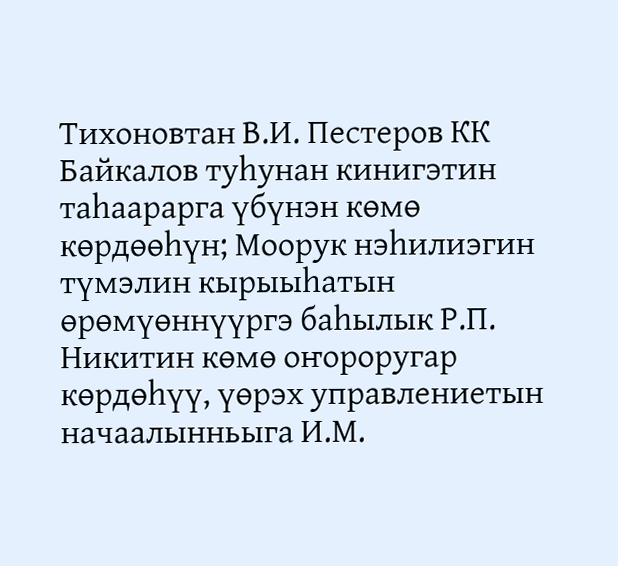Тихоновтан В.И. Пестеров КК Байкалов туһунан кинигэтин таһаарарга үбүнэн көмө көрдөөһүн; Моорук нэһилиэгин түмэлин кырыыһатын өрөмүөннүүргэ баһылык Р.П. Никитин көмө оҥороругар көрдөһүү, үөрэх управлениетын начаалынньыга И.М.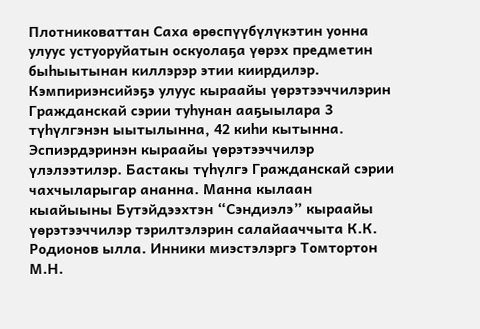Плотниковаттан Саха өрөспүүбүлүкэтин уонна улуус устуоруйатын оскуолаҕа үөрэх предметин быһыытынан киллэрэр этии киирдилэр.
Кэмпириэнсийэҕэ улуус кыраайы үөрэтээччилэрин Гражданскай сэрии туһунан ааҕыылара 3 түһүлгэнэн ыытылынна, 42 киһи кытынна. Эспиэрдэринэн кыраайы үөрэтээччилэр үлэлээтилэр. Бастакы түһүлгэ Гражданскай сэрии чахчыларыгар ананна. Манна кылаан кыайыыны Бутэйдээхтэн “Сэндиэлэ” кыраайы үөрэтээччилэр тэрилтэлэрин салайааччыта К.К. Родионов ылла. Инники миэстэлэргэ Томтортон М.Н.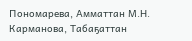Пономарева, Амматтан М.Н. Карманова, Табаҕаттан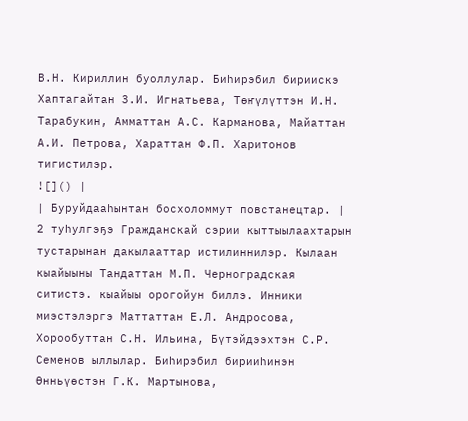В.Н. Кириллин буоллулар. Биһирэбил бириискэ Хаптагайтан З.И. Игнатьева, Төҥүлүттэн И.Н. Тарабукин, Амматтан А.С. Карманова, Майаттан А.И. Петрова, Хараттан Ф.П. Харитонов тигистилэр.
![]() |
| Буруйдааһынтан босхоломмут повстанецтар. |
2 туһулгэҕэ Гражданскай сэрии кыттыылаахтарын тустарынан дакылааттар истилиннилэр. Кылаан кыайыыны Тандаттан М.П. Черноградская ситистэ. кыайыы орогойун биллэ. Инники миэстэлэргэ Маттаттан Е.Л. Андросова, Хорообуттан С.Н. Ильина, Бүтэйдээхтэн С.Р. Семенов ыллылар. Биһирэбил бирииһинэн Өнньүөстэн Г.К. Мартынова,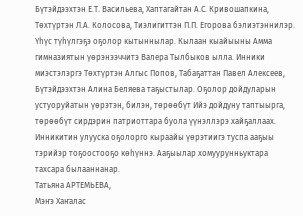Бүтэйдээхтэн Е.Т. Васильева, Хаптагайтан А.С. Кривошапкина, Төхтүртэн Л.А. Колосова, Тиэлигиттэн П.П. Егорова бэлиэтэннилэр. Үһүс түһүлгэҕэ оҕолор кытыннылар. Кылаан кыайыыны Амма гимназиятын үөрэнээччитэ Валера Тылбыков ылла. Инники миэстэлэргэ Төхтүртэн Алгыс Попов, Табаҕаттан Павел Алексеев, Бүтэйдээхтэн Алина Беляева таҕыстылар. Оҕолор дойдуларын устуоруйатын үөрэтэн, билэн, төрөөбүт Ийэ дойдуну таптыырга, төрөөбүт сирдэрин патриоттара буола үүнэллэрэ хайҕаллаах. Инникитин улууска оҕолорго кыраайы үөрэтиигэ туспа ааҕыы тэрийэр тоҕоостооҕо көһүннэ. Ааҕыылар хомуурунньуктара тахсара былааннанар.
Татьяна АРТЕМЬЕВА,
Мэҥэ Хаҥалас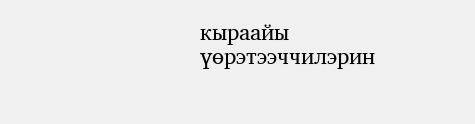кыраайы үөрэтээччилэрин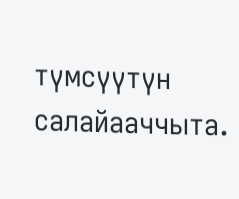түмсүүтүн салайааччыта.